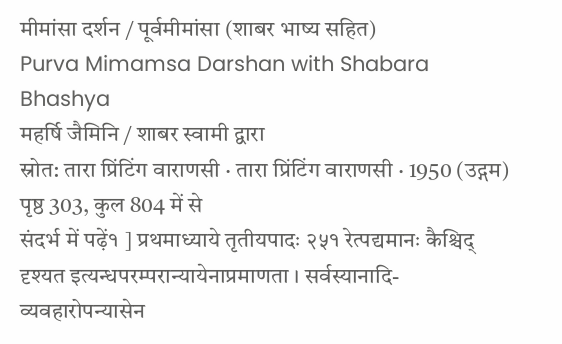मीमांसा दर्शन / पूर्वमीमांसा (शाबर भाष्य सहित)
Purva Mimamsa Darshan with Shabara Bhashya
महर्षि जैमिनि / शाबर स्वामी द्वारा
स्रोत: तारा प्रिंटिंग वाराणसी · तारा प्रिंटिंग वाराणसी · 1950 (उद्गम)
पृष्ठ 303, कुल 804 में से
संदर्भ में पढ़ें१ ] प्रथमाध्याये तृतीयपादः २५१ रेत्पद्यमानः कैश्चिद् दृश्यत इत्यन्धपरम्परान्यायेनाप्रमाणता । सर्वस्यानादि- व्यवहारोपन्यासेन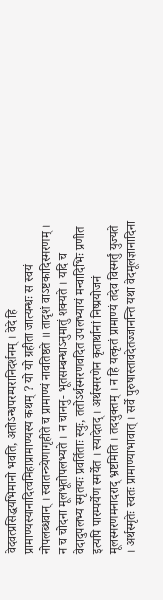वेदवत्प्रसिद्धयभिमानो भवति, अतोऽन्धपरम्परानिदर्शनम् । वेदे हि प्रामाण्यस्यानादित्वमिहाप्रामाण्यस्य कथम् ? यो यो ग्रहीता जात्यन्धः स स्वयं नोपलब्धवान् । स्वातन्त्र्येणागृहीते च प्रामाण्यं नावतिष्ठते ॥ तादृशं वाऽष्टकादिस्मरणम् । न च चोदना मूलभूतोपलभ्यते । न चाननु- भूतसम्बन्धाऽनुमातुं शक्यते । यदि च वेदादुपलभ्य स्मृतयः प्रवर्तिताः स्युः, ततोऽर्थस्मरणवदित उपलभ्यायं मन्वादिभिः प्रणीत इत्यपि पारम्पर्येण स्मर्येत । स्यादेतद् । अर्थस्मरणेन कृतार्थानां निष्प्रयोजनं मूलस्मरणमनादराद् भ्रष्टमिति । तदयुक्तम् । न हि यत्कृतं प्रामाण्यं तदेव विस्मर्तुं युज्यते । अर्थस्मृतेः स्वतः प्रामाण्याभावात् । सर्वे पुरुषास्तावदेतज्जानन्ति यथा वेदमूलज्ञानादिना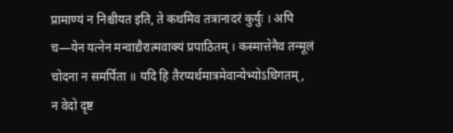प्रामाण्यं न निश्चीयत इति, ते कथमिव तत्रानादरं कुर्युः । अपि च—येन यत्नेन मन्वाद्यैरात्मवाक्यं प्रपाठितम् । कस्मात्तेनैव तन्मूलं चोदना न समर्पिता ॥ यदि हि तैरप्यर्थमात्रमेवान्येभ्योऽधिगतम्, न वेदो दृष्ट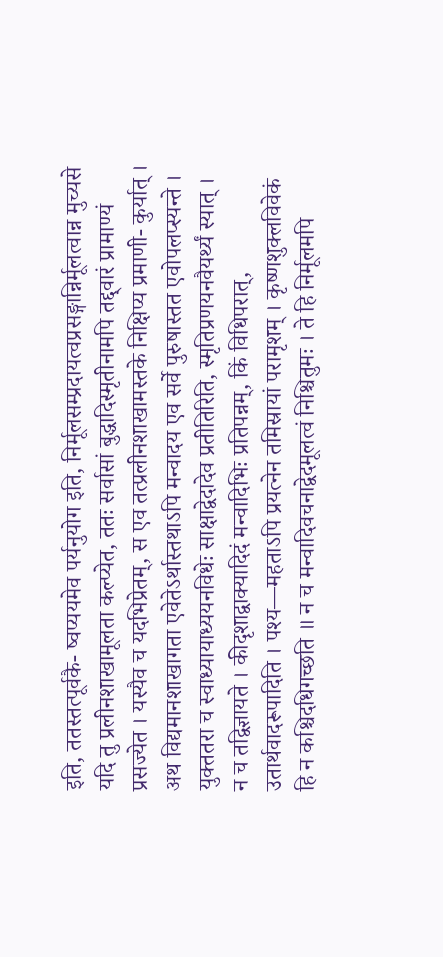इति, ततस्तत्पूर्वकै- ष्वप्ययमेव पर्यनुयोग इति, निर्मूलसम्प्रदायत्वप्रसङ्गान्निर्मूलत्वान्न मुच्यसे यदि तु प्रलीनशाखामूलता कल्प्येत, ततः सर्वासां बुद्धादिस्मृतीनामपि तद्द्वारं प्रामाण्यं प्रसज्येत । यस्यैव च यदभिप्रेतम्, स एव तत्प्रलीनशाखामस्तके निक्षिप्य प्रमाणी- कुर्यात् । अथ विद्यमानशाखागता एवेतेऽर्थास्तथाऽपि मन्वादय एव सर्वे पुरुषास्तत एवोपलप्स्यन्ते । युक्ततरा च स्वाध्यायाध्ययनविधेः साक्षाद्वेदादेव प्रतीतिरिति, स्मृतिप्रणयनवैयर्थ्यं स्यात् । न च तद्विज्ञायते । कीदृशाद्वाक्यादिदं मन्वादिभिः प्रतिपन्नम्, किं विधिपरात्, उतार्थवादरूपादिति । पश्य—महताऽपि प्रयत्नेन तमिस्रायां परामृशम् । कृष्णशुक्लविवेकं हि न कश्चिदधिगच्छति ॥ न च मन्वादिवचनाद्वेदमूलत्वं निश्चितुमः । ते हि निर्मूलमपि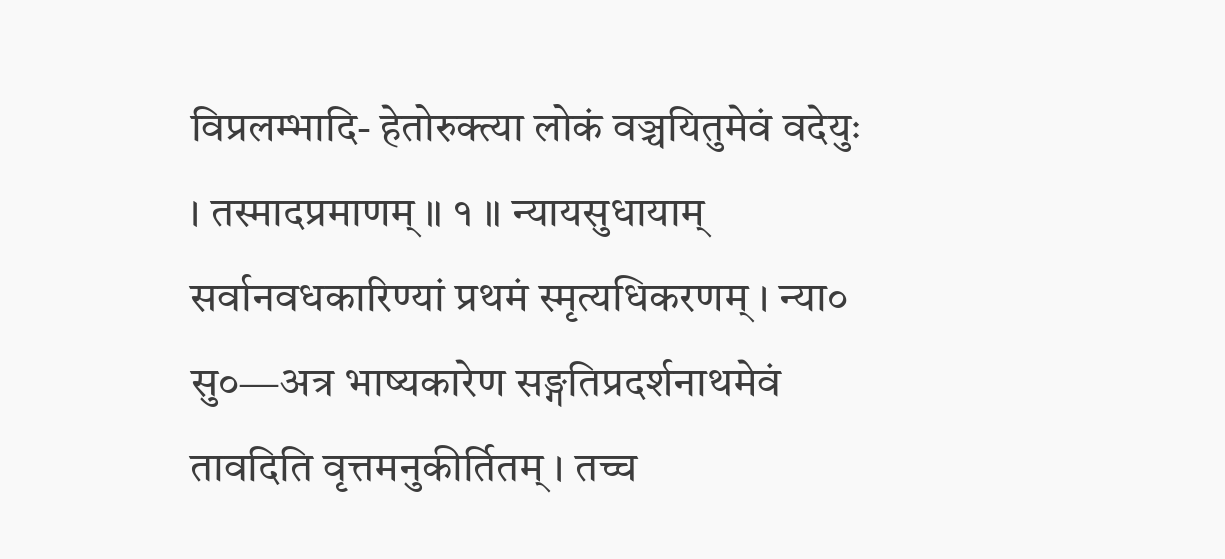विप्रलम्भादि- हेतोरुक्त्या लोकं वञ्चयितुमेवं वदेयुः । तस्मादप्रमाणम् ॥ १ ॥ न्यायसुधायाम् सर्वानवधकारिण्यां प्रथमं स्मृत्यधिकरणम् । न्या० सु०—अत्र भाष्यकारेण सङ्गतिप्रदर्शनाथमेवं तावदिति वृत्तमनुकीर्तितम् । तच्च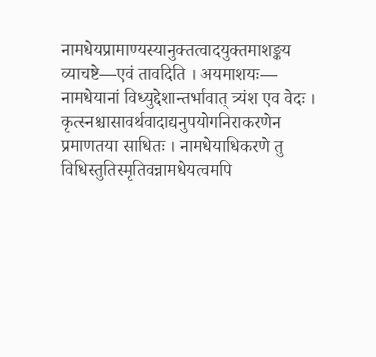नामधेयप्रामाण्यस्यानुक्तत्वादयुक्तमाशङ्कय व्याचष्टे—एवं तावदिति । अयमाशयः— नामधेयानां विध्युद्देशान्तर्भावात् त्र्यंश एव वेदः । कृत्स्नश्चासावर्थवादाद्यनुपयोगनिराकरणेन प्रमाणतया साधितः । नामधेयाधिकरणे तु विधिस्तुतिस्मृतिवन्नामधेयत्वमपि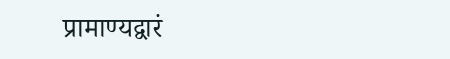प्रामाण्यद्वारं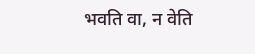भवति वा, न वेति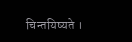चिन्तयिष्यते ।